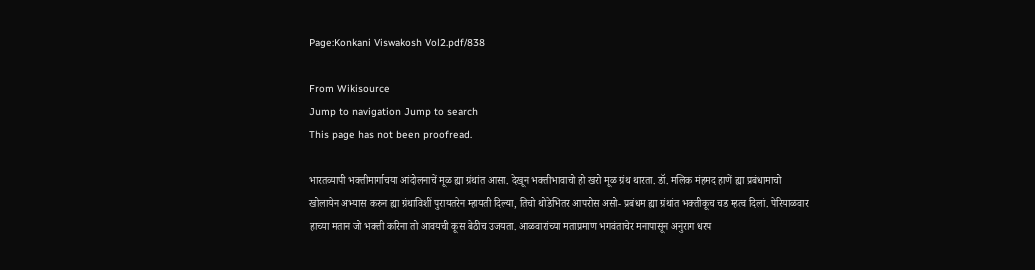Page:Konkani Viswakosh Vol2.pdf/838

From Wikisource
Jump to navigation Jump to search
This page has not been proofread.

भारतव्यापी भक्तीमार्गाचया आंदोलनाचें मूळ ह्या ग्रंथांत आसा. देखून भक्तीभावाचो हो खरो मूळ ग्रंथ थारता. डॉ. मलिक मंहमद हाणें ह्या प्रबंधामाचो खोलायेन अभ्यास करुन ह्या ग्रंथाविशीं पुरायतरेन म्हायती दिल्या, तिचो थोडेभितर आपरोस असो- प्रबंधम ह्या ग्रंथांत भक्तीकूच चड म्हत्व दिलां. पेरियाळवार हाच्या मतान जो भक्ती करिना तो आवयची कूस बेठीच उजयता. आळवारांच्या मताप्रमाण भगवंताचेर मनापासून अनुराग धरप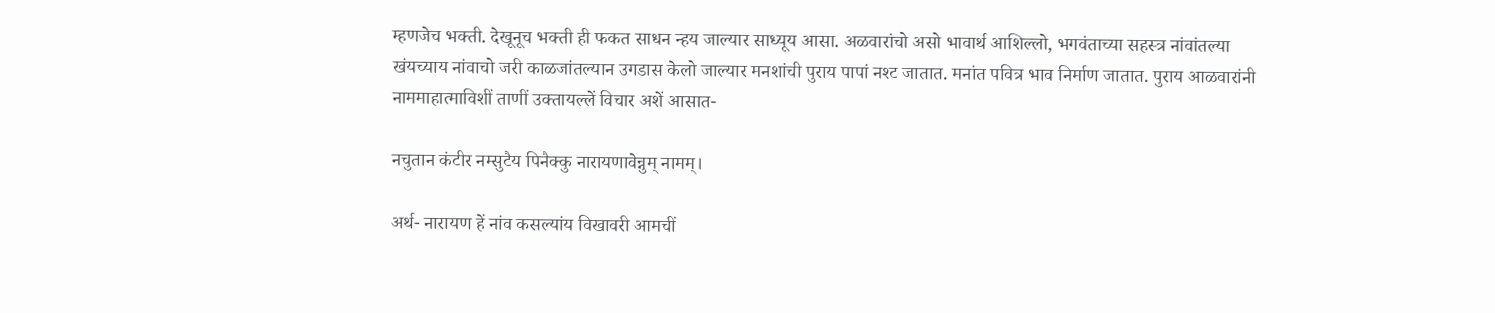म्हणजेच भक्ती. देखूनूच भक्ती ही फकत साधन न्हय जाल्यार साध्यूय आसा. अळवारांचो असो भावार्थ आशिल्लो, भगवंताच्या सहस्त्र नांवांतल्या खंयच्याय नांवाचो जरी काळजांतल्यान उगडास केलो जाल्यार मनशांची पुराय पापां नश्ट जातात. मनांत पवित्र भाव निर्माण जातात. पुराय आळवारांनी नाममाहात्माविशीं ताणीं उक्तायल्लें विचार अशें आसात-

नचुतान कंटीर नम्सुटैय पिनैक्कु नारायणावेन्नुम् नामम्।

अर्थ- नारायण हें नांव कसल्यांय विखावरी आमचीं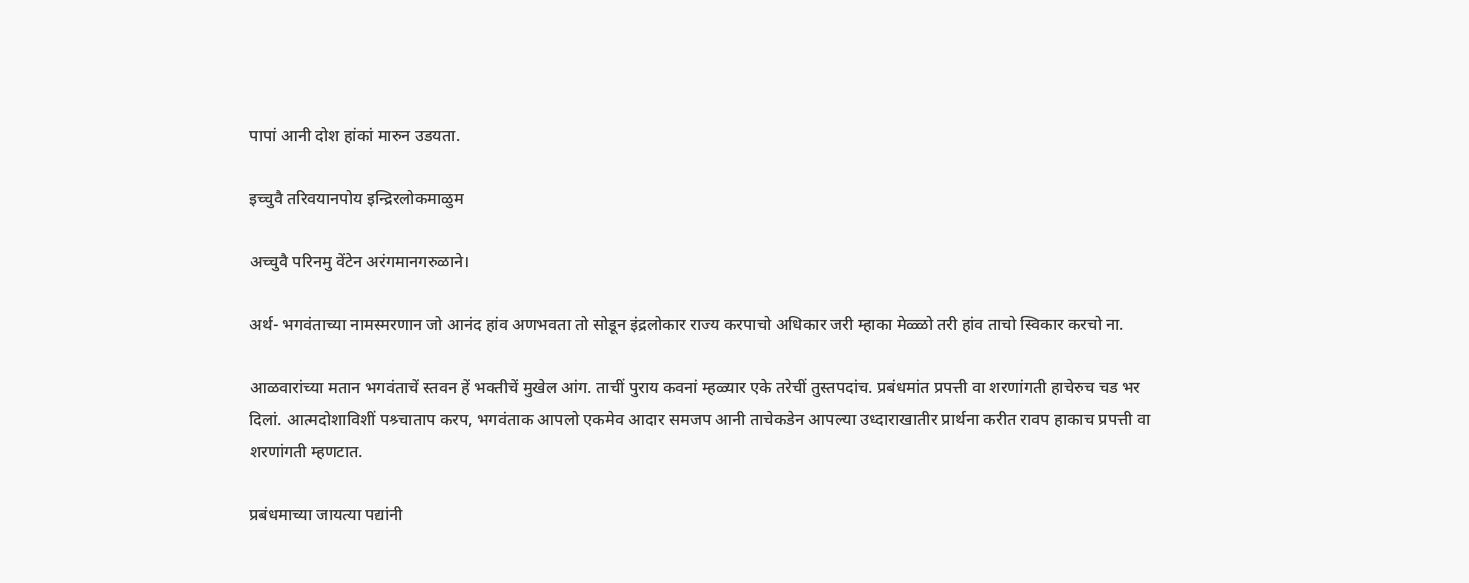पापां आनी दोश हांकां मारुन उडयता.

इच्चुवै तरिवयानपोय इन्द्रिरलोकमाळुम

अच्चुवै परिनमु वेंटेन अरंगमानगरुळाने।

अर्थ- भगवंताच्या नामस्मरणान जो आनंद हांव अणभवता तो सोडून इंद्रलोकार राज्य करपाचो अधिकार जरी म्हाका मेळ्ळो तरी हांव ताचो स्विकार करचो ना.

आळवारांच्या मतान भगवंताचें स्तवन हें भक्तीचें मुखेल आंग. ताचीं पुराय कवनां म्हळ्यार एके तरेचीं तुस्तपदांच. प्रबंधमांत प्रपत्ती वा शरणांगती हाचेरुच चड भर दिलां. आत्मदोशाविशीं पश्र्चाताप करप, भगवंताक आपलो एकमेव आदार समजप आनी ताचेकडेन आपल्या उध्दाराखातीर प्रार्थना करीत रावप हाकाच प्रपत्ती वा शरणांगती म्हणटात.

प्रबंधमाच्या जायत्या पद्यांनी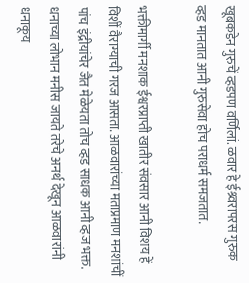खूबकडेन गुरुचें व्हडपण वर्णिलां. ळवार हे ईश्र्वरापरस गुरुक व्हड मानतात आनी गुरुसेवा होच पराधर्म समजतात.

भक्तीमार्गी मनशाक ईश्वरप्राप्ती खातीर संवसार आनी विशय हें विशीं वैराग्याची गरज आसता. आळवारांच्या मताप्रमाण मनशांचीं पांच इंद्रीयांचेर जैत मेळेयता तोच व्हड साधक आनी व्हज भक्त. धनाच्या लोभान मनीस जायते तरेचे अनर्थ देखून आळवारांनी धनाकूय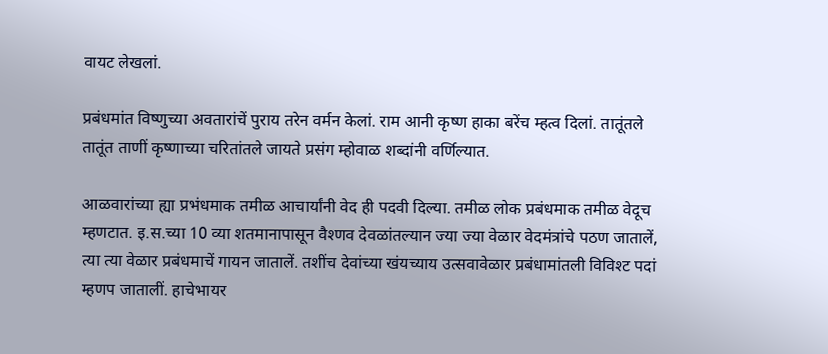वायट लेखलां.

प्रबंधमांत विष्णुच्या अवतारांचें पुराय तरेन वर्मन केलां. राम आनी कृष्ण हाका बरेंच म्हत्व दिलां. तातूंतले तातूंत ताणीं कृष्णाच्या चरितांतले जायते प्रसंग म्होवाळ शब्दांनी वर्णिल्यात.

आळवारांच्या ह्या प्रभंधमाक तमीळ आचार्यांनी वेद ही पदवी दिल्या. तमीळ लोक प्रबंधमाक तमीळ वेदूच म्हणटात. इ.स.च्या 10 व्या शतमानापासून वैश्णव देवळांतल्यान ज्या ज्या वेळार वेदमंत्रांचे पठण जातालें, त्या त्या वेळार प्रबंधमाचें गायन जातालें. तशींच देवांच्या खंयच्याय उत्सवावेळार प्रबंधामांतली विविश्ट पदां म्हणप जातालीं. हाचेभायर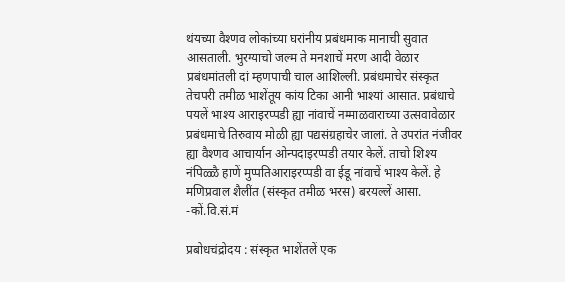थंयच्या वैश्णव लोकांच्या घरांनीय प्रबंधमाक मानाची सुवात आसताली. भुरग्याचो जल्म ते मनशाचें मरण आदी वेळार प्रबंधमांतली दां म्हणपाची चाल आशिल्ली. प्रबंधमाचेर संस्कृत तेचपरी तमीळ भाशेंतूय कांय टिका आनी भाश्यां आसात. प्रबंधाचे पयलें भाश्य आराइरप्पडी ह्या नांवाचें नम्माळवाराच्या उत्सवावेळार प्रबंधमाचे तिरुवाय मोळी ह्या पद्यसंग्रहाचेर जालां. ते उपरांत नंजीवर ह्या वैश्णव आचार्यान ओन्पदाइरप्पडी तयार केलें. ताचो शिश्य नंपिळ्ळै हाणें मुप्पतिआराइरप्पडी वा ईडू नांवाचें भाश्य केलें. हे मणिप्रवाल शैलींत (संस्कृत तमीळ भरस) बरयल्लें आसा. -कों.वि.सं.मं

प्रबोधचंद्रोदय : संस्कृत भाशेंतलें एक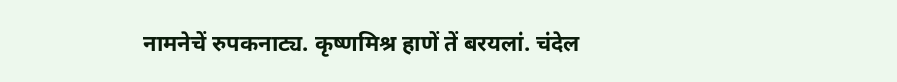नामनेचें रुपकनाट्य. कृष्णमिश्र हाणें तें बरयलां. चंदेल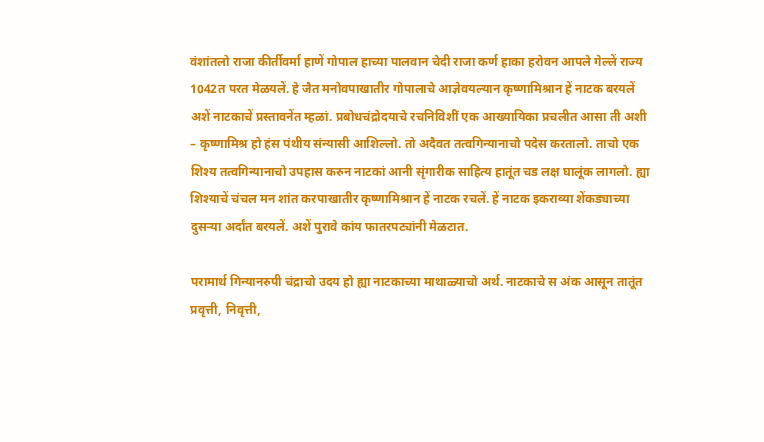वंशांतलो राजा कीर्तीवर्मा हाणें गोपाल हाच्या पालवान चेदी राजा कर्ण हाका हरोवन आपले गेल्लें राज्य 1042त परत मेळयलें. हे जैत मनोवपाखातीर गोपालाचे आज्ञेवयल्यान कृष्णामिश्रान हें नाटक बरयलें अशें नाटकाचें प्रस्तावनेंत म्हळां. प्रबोधचंद्रोदयाचे रचनिविशीं एक आख्यायिका प्रचलीत आसा ती अशी – कृष्णामिश्र हो हंस पंथीय संन्यासी आशिल्लो. तो अदैवत तत्वगिन्यानाचो पदेस करतालो. ताचो एक शिश्य तत्वगिन्यानाचो उपहास करुन नाटकां आनी सृंगारीक साहित्य हातूंत चड लक्ष घालूंक लागलो. ह्या शिश्याचें चंचल मन शांत करपाखातीर कृष्णामिश्रान हें नाटक रचलें. हें नाटक इकराव्या शेंकड्याच्या दुसऱ्या अर्दांत बरयलें. अशें पुरावे कांय फातरपट्यांनी मेळटात.

परामार्थ गिन्यानरुपी चंद्राचो उदय हो ह्या नाटकाच्या माथाळ्याचो अर्थ. नाटकाचे स अंक आसून तातूंत प्रवृत्ती, निवृत्ती,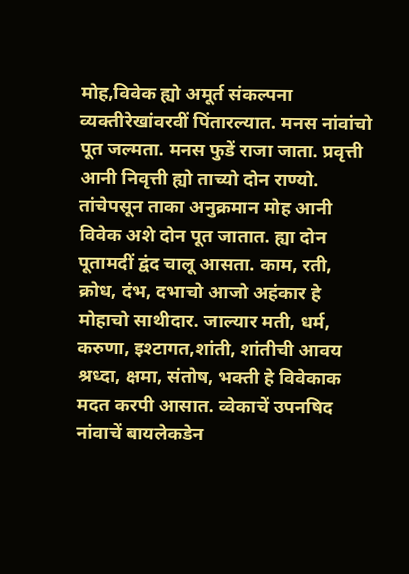मोह,विवेक ह्यो अमूर्त संकल्पना व्यक्तीरेखांवरवीं पिंतारल्यात. मनस नांवांचो पूत जल्मता. मनस फुडें राजा जाता. प्रवृत्ती आनी निवृत्ती ह्यो ताच्यो दोन राण्यो. तांचेपसून ताका अनुक्रमान मोह आनी विवेक अशे दोन पूत जातात. ह्या दोन पूतामदीं द्वंद चालू आसता. काम, रती, क्रोध, दंभ, दभाचो आजो अहंकार हे मोहाचो साथीदार. जाल्यार मती, धर्म, करुणा, इश्टागत,शांती, शांतीची आवय श्रध्दा, क्षमा, संतोष, भक्ती हे विवेकाक मदत करपी आसात. व्वेकाचें उपनषिद नांवाचें बायलेकडेन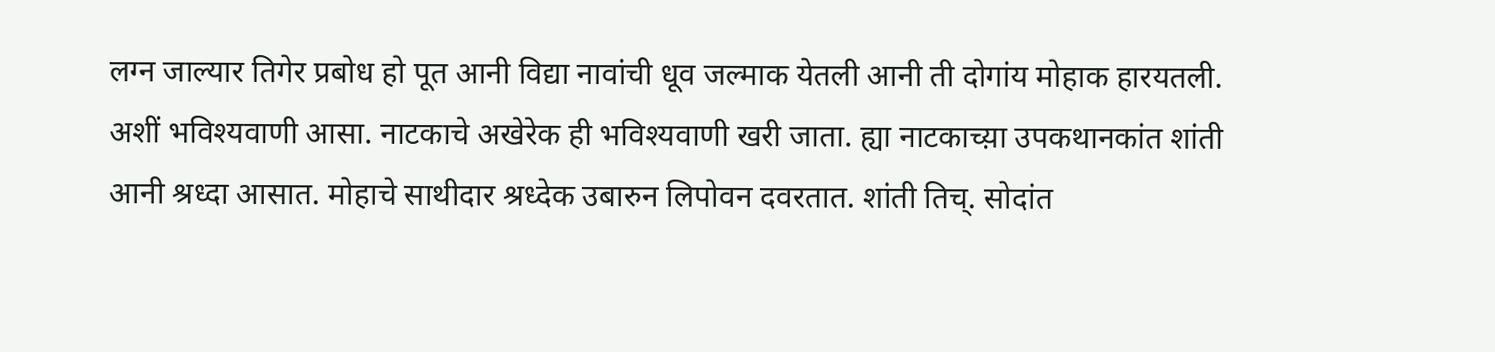लग्न जाल्यार तिगेर प्रबोध हो पूत आनी विद्या नावांची धूव जल्माक येतली आनी ती दोगांय मोहाक हारयतली. अशीं भविश्यवाणी आसा. नाटकाचे अखेरेक ही भविश्यवाणी खरी जाता. ह्या नाटकाच्य़ा उपकथानकांत शांती आनी श्रध्दा आसात. मोहाचे साथीदार श्रध्देक उबारुन लिपोवन दवरतात. शांती तिच्. सोदांत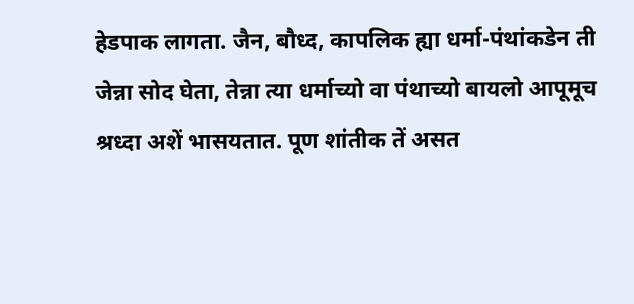हेडपाक लागता. जैन, बौध्द, कापलिक ह्या धर्मा-पंथांकडेन ती जेन्ना सोद घेता, तेन्ना त्या धर्माच्यो वा पंथाच्यो बायलो आपूमूच श्रध्दा अशें भासयतात. पूण शांतीक तें असत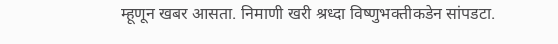म्हूणून खबर आसता. निमाणी खरी श्रध्दा विष्णुभक्तीकडेन सांपडटा.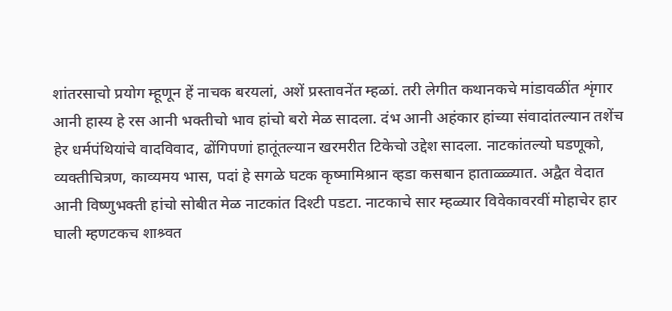शांतरसाचो प्रयोग म्हूणून हें नाचक बरयलां, अशें प्रस्तावनेंत म्हळां. तरी लेगीत कथानकचे मांडावळींत शृंगार आनी हास्य हे रस आनी भक्तीचो भाव हांचो बरो मेळ सादला. दंभ आनी अहंकार हांच्या संवादांतल्यान तशेंच हेर धर्मपंथियांचे वादविवाद, ढोंगिपणां हातूंतल्यान खरमरीत टिकेचो उद्देश सादला. नाटकांतल्यो घडणूको, व्यक्तीचित्रण, काव्यमय भास, पदां हे सगळे घटक कृष्मामिश्रान व्हडा कसबान हाताळ्ळ्यात. अद्वैत वेदात आनी विष्णुभक्ती हांचो सोबीत मेळ नाटकांत दिश्टी पडटा. नाटकाचे सार म्हळ्यार विवेकावरवीं मोहाचेर हार घाली म्हणटकच शाश्र्वत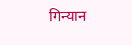गिन्यान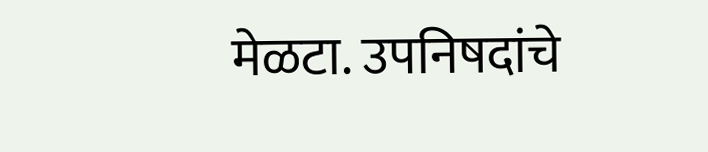मेळटा. उपनिषदांचे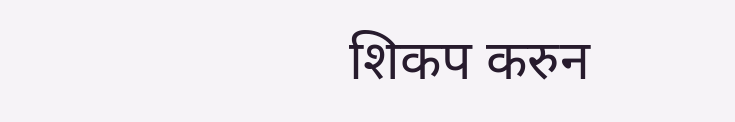शिकप करुन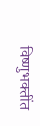विष्णुभक्तींत